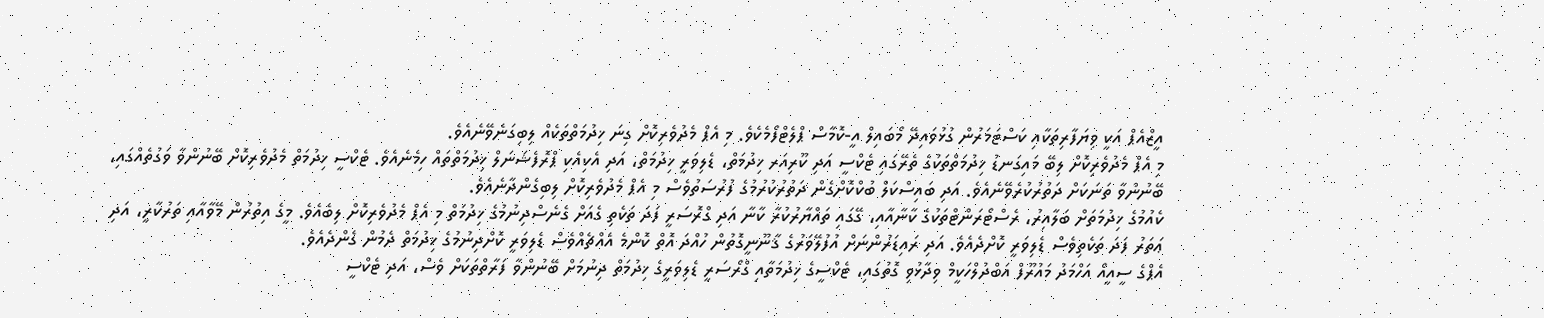އީޒްއެޕް އަކީ ވިޔަފާރިތަކާއި ކަސްޓަމަރުން ގުޅުވައިދޭ މޯބައިލް އީ-ކޮމާސް ޕްލެޓްފޯމެކެވެ. މި އެޕް މެދުވެރިކޮށް ގިނަ ޚިދުމަތްތަކެއް ލިބިގަނެވޭނެއެވެ.
މި އެޕް މެދުވެރިކޮށް ލިބޭ މައިގަނޑު ޚިދުމަތްތަކުގެ ތެރޭގައި ޓެކްސީ އަދި ކޫރިއަރ ޚިދުމަތް، ޑެލިވަރީ ޚިދުމަތް، އަދި އެކިއެކި ޕްރޮފެޝަނަލް ޚިދުމަތްތައް ހިމެނެއެވެ. ޓެކްސީ ޚިދުމަތް މެދުވެރިކޮށް ބޭނުންވާ ވަގުތެއްގައި، ބޭނުންވާ ތަނަކަށް ދަތުރުކުރެވޭނެއެވެ. އަދި ބައިސްކަލް ބުކްކޮށްގެން ދަތުރުކުރުމުގެ ފުރުސަތުވެސް މި އެޕް މެދުވެރިކޮށް ލިބިގެންދާނެއެވެ.
ކެއުމުގެ ޚިދުމަތަށް ބަލާއިރު، ރެސްޓޯރަންޓްތަކުގެ ކާނާއާއި، ގޭގައި ތައްޔާރުކުރާ ކާނާ އަދި ގްރޮސަރީ ފަދަ ތަކެތި ގެއަށް ގެނެސްދިނުމުގެ ޚިދުމަތް މި އެޕް މެދުވެރިކޮށް ލިބެއެވެ. މީގެ އިތުރުން މޭވާއާއި ތަރުކާރީ، އަދި ޢަތަރު ފަދަ ތަކެތިވެސް ޑެލިވަރީ ކޮށްދެއެވެ. އަދި ރައިޑަރުންނަށް އުފުލޭވަރުގެ ޤާނޫނީގޮތުން ހުއްދަ އޮތް ކޮންމެ އެއްޗެއްވެސް ޑެލިވަރީ ކޮށްދިނުމުގެ ޚިދުމަތް ދެމުން ގެންދެއެވެ.
އެޕްގެ ސީއީއޯ އަހްމަދު މައުރޫފް އަބްދުލްހަކީމް ވިދާޅުވި ގޮތުގައި، ޓެކްސީގެ ޚިދުމަތާއި ގްރޯސަރީ ޑެލިވަރީގެ ޚިދުމަތް ދިނުމަށް ބޭނުންވާ ފަރާތްތަކަށް ވެސް، އަދި ޓެކްސީ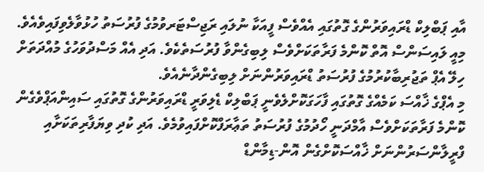އާއި ޕަބްލިކް ޑްރައިވަރުންގެ ގޮތުގައި އެއްވެސް ފީއަކާ ނުލައި ރަޖިސްޓަރވުމުގެ ފުރުސަތު ހުޅުވާލެވިފައިވެއެވެ. މިއީ ލައިސަންސް އޮތް ކޮންމެ ފަރާތަކަށްވެސް ލިބިގެންވާ ފުރުސަތެކެވެ. އަދި އެއް މަސްދުވަހުގެ މުއްދަތަށް ހިލޭ އެޕް ތަޖުރިބާކުރުމުގެ ފުރުސަތު ޑްރައިވަރުންނަށް ލިބިގެންދާނެއެވެ.
މި އެޕްގެ ޚާއްސަ ކަމެއްގެ ގޮތުގައި ފާހަގަކޮށްލެވެނީ ޕަބްލިކް ޑެލިވަރީ ޑްރައިވަރުންގެ ގޮތުގައި ސައިންއަޕްވެގެން ކޮންމެ ފަރާތަކަށްވެސް އާމްދަނީ ހޯދުމުގެ ފުރުސަތު ތަޢާރަފްކޮށްފައިވުމެވެ. އަދި ކުދި ވިޔަފާރިތަކަށާއި ފްރީލާންސަރުންނަށް ޚާއްސަކޮށްގެން އޮން-ޑިމާންޑް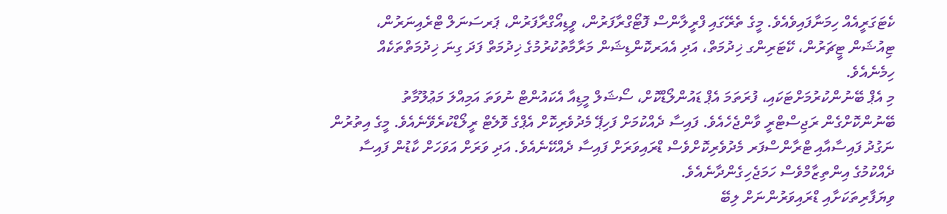ކެޓަގަރީއެއް ހިމަނާފައިވެއެވެ. މީގެ ތެރޭގައި ފްރީލާންސް ފޮޓޯގްރާފަރުން، ވީޑިއޯގްރާފަރުން، ޕަރސަނަލް ޓްރެއިނަރުން، ޓިއުޝަން ޓީޗަރުން، ކޭޓަރިންގ ޚިދުމަތް، އަދި އެއަރކޮންޑިޝަން މަރާމާތުކުރުމުގެ ޚިދުމަތް ފަދަ ގިނަ ޚިދުމަތްތަކެއް ހިމެނެއެވެ.
މި އެޕް ބޭނުންކުރުމަށްޓަކައި، ފުރަތަމަ އެޕް ޑައުންލޯޑްކޮށް، ސޯޝަލް މީޑިއާ އެކައުންޓް ނުވަތަ އަމިއްލަ މަޢުލޫމާތު ބޭނުންކޮށްގެން ރަޖިސްޓްރީ ވާންޖެހެއެވެ. ފައިސާ ދެއްކުމަށް ފަހިޕޭ މެދުވެރިކޮށް އެޕްގެ ވޮލެޓް ރީލޯޑްކުރެވޭނެއެވެ. މީގެ އިތުރުން ނަގުދު ފައިސާއާއި ޓްރާންސްފަރ މެދުވެރިކޮށްވެސް ޑްރައިވަރަށް ފައިސާ ދެއްކޭނެއެވެ. އަދި ވަރަށް އަވަހަށް ކާޑުން ފައިސާ ދެއްކުމުގެ އިންތިޒާމްވެސް ހަމަޖެހިގެންދާނެއެވެ.
ވިޔަފާރިތަކަށާއި ޑްރައިވަރުންނަށް ލިބޭ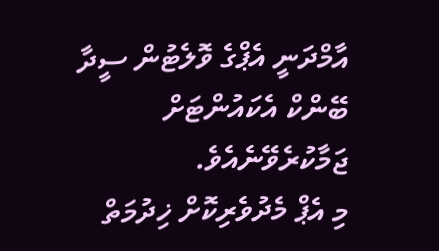އާމްދަނީ އެޕްގެ ވޮލެޓުން ސީދާ ބޭންކް އެކައުންޓަށް ޖަމާކުރެވޭނެއެވެ.
މި އެޕް މެދުވެރިކޮށް ޚިދުމަތް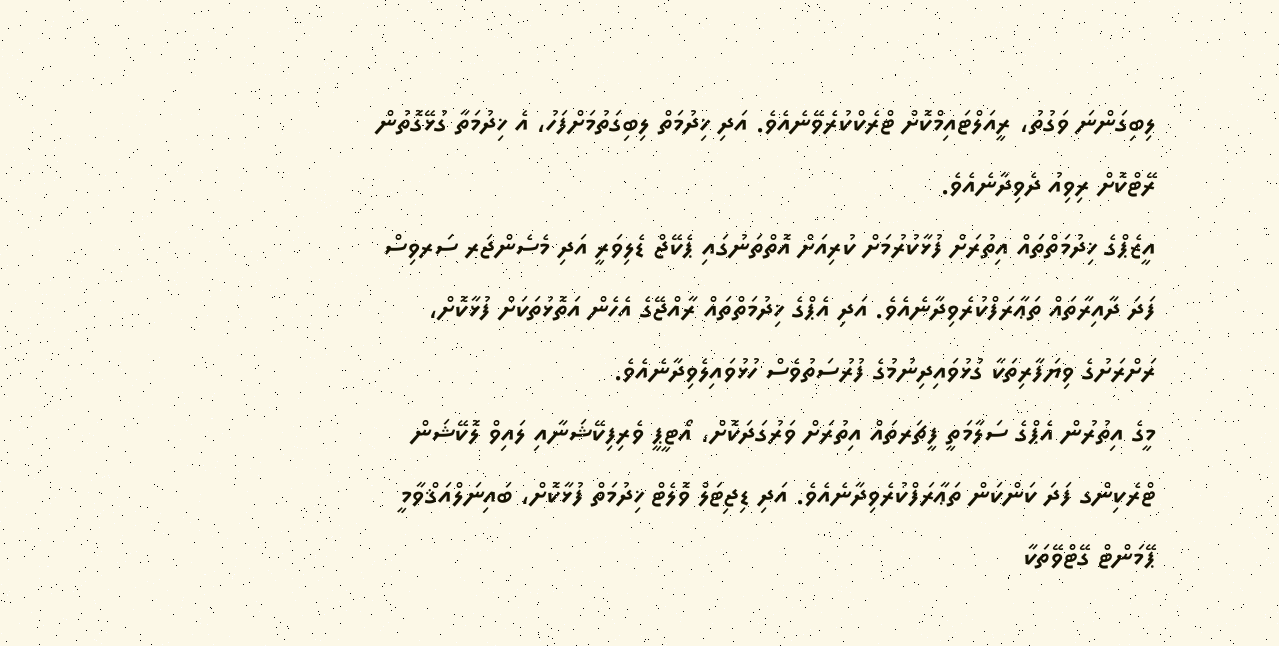ލިބިގަންނަ ވަގުތު، ރީއަލްޓައިމްކޮށް ޓްރެކްކުރެވޭނެއެވެ. އަދި ޚިދުމަތް ލިބިގަތުމަށްފަހު، އެ ޚިދުމަތާ ގުޅޭގޮތުން ރޭޓްކޮށް ރިވިއު ދެވިދާނެއެވެ.
އީޒެޕްގެ ޚިދުމަތްތައް އިތުރަށް ފުޅާކުރުމަށް ކުރިއަށް އޮތްތަނުގައި ޕެކޭޖް ޑެލިވަރީ އަދި މެސެންޖަރ ސަރވިސް ފަދަ ދާއިރާތައް ތަޢާރަފްކުރެވިދާނެއެވެ. އަދި އެޕްގެ ޚިދުމަތްތައް ރާއްޖޭގެ އެހެން އަތޮޅުތަކަށް ފުޅާކޮށް، ރަށްރަށުގެ ވިޔަފާރިތަކާ ގުޅުވައިދިނުމުގެ ފުރުސަތުވެސް ހުޅުވައިލެވިދާނެއެވެ.
މީގެ އިތުރުން އެޕްގެ ސަލާމަތީ ފީޗަރތައް އިތުރަށް ވަރުގަދަކޮށް، އޯޓީޕީ ވެރިފިކޭޝަނާއި ލައިވް ލޮކޭޝަން ޓްރެކިންގ ފަދަ ކަންކަން ތަޢާރަފްކުރެވިދާނެއެވެ. އަދި ޑިޖިޓަލް ވޮލެޓް ޚިދުމަތް ފުޅާކޮށް، ބައިނަލްއަޤްވާމީ ޕޭމަންޓް ގޭޓްވޭތަކާ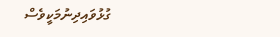ގުޅުވައިދިނުމަކީވެސް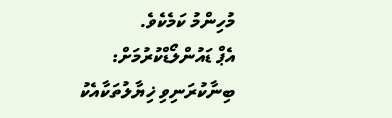މުހިންމު ކަމެކެވެ.
އެޕް ޑައުންލޯޑްކުރުމަށް:
ބިނާކުރަނިވި ޚިޔާލުތަކާއެކު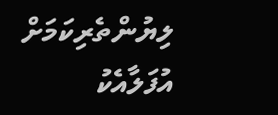ލިޔުންތެރިކަމަށް އުފަލާއެކު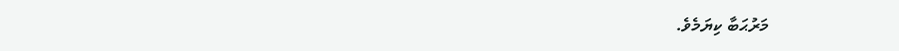މަރުޙަބާ ކިޔަމެވެ.